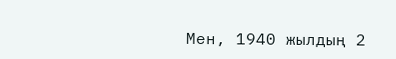Мен, 1940 жылдың 2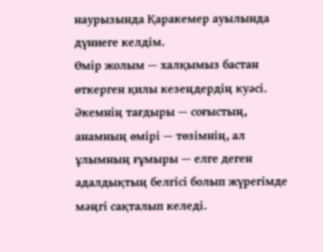наурызында Қаракемер ауылында дүниеге келдім.
Өмір жолым — халқымыз бастан өткерген қилы кезеңдердің куәсі. Әкемнің тағдыры — соғыстың, анамның өмірі — төзімнің, ал ұлымның ғұмыры — елге деген адалдықтың белгісі болып жүрегімде мәңгі сақталып келеді.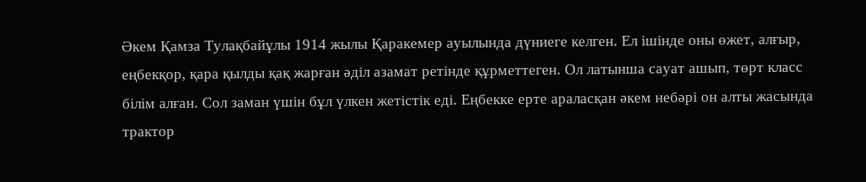Әкем Қамза Тулақбайұлы 1914 жылы Қаракемер ауылында дүниеге келген. Ел ішінде оны өжет, алғыр, еңбекқор, қара қылды қақ жарған әділ азамат ретінде құрметтеген. Ол латынша сауат ашып, төрт класс білім алған. Сол заман үшін бұл үлкен жетістік еді. Еңбекке ерте араласқан әкем небәрі он алты жасында трактор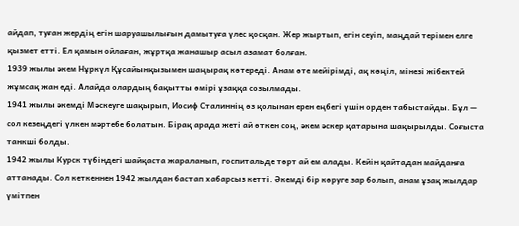айдап, туған жердің егін шаруашылығын дамытуға үлес қосқан. Жер жыртып, егін сеуіп, маңдай терімен елге қызмет етті. Ел қамын ойлаған, жұртқа жанашыр асыл азамат болған.
1939 жылы әкем Нұркүл Құсайынқызымен шаңырақ көтереді. Анам өте мейірімді, ақ көңіл, мінезі жібектей жұмсақ жан еді. Алайда олардың бақытты өмірі ұзаққа созылмады.
1941 жылы әкемді Мәскеуге шақырып, Иосиф Сталиннің өз қолынан ерен еңбегі үшін орден табыстайды. Бұл — сол кезеңдегі үлкен мәртебе болатын. Бірақ арада жеті ай өткен соң, әкем әскер қатарына шақырылды. Соғыста танкші болды.
1942 жылы Курск түбіндегі шайқаста жараланып, госпитальде төрт ай ем алады. Кейін қайтадан майданға аттанады. Сол кеткеннен 1942 жылдан бастап хабарсыз кетті. Әкемді бір көруге зар болып, анам ұзақ жылдар үмітпен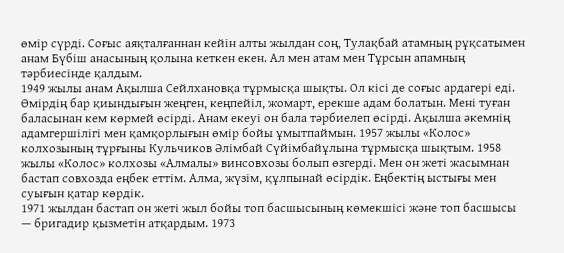өмір сүрді. Соғыс аяқталғаннан кейін алты жылдан соң, Тулақбай атамның рұқсатымен анам Бүбіш анасының қолына кеткен екен. Ал мен атам мен Тұрсын апамның тәрбиесінде қалдым.
1949 жылы анам Ақылша Сейлхановқа тұрмысқа шықты. Ол кісі де соғыс ардагері еді. Өмірдің бар қиындығын жеңген, кеңпейіл, жомарт, ерекше адам болатын. Мені туған баласынан кем көрмей өсірді. Анам екеуі он бала тәрбиелеп өсірді. Ақылша әкемнің адамгершілігі мен қамқорлығын өмір бойы ұмытпаймын. 1957 жылы «Колос» колхозының тұрғыны Кульчиков Әлімбай Сүйімбайұлына тұрмысқа шықтым. 1958 жылы «Колос» колхозы «Алмалы» винсовхозы болып өзгерді. Мен он жеті жасымнан бастап совхозда еңбек еттім. Алма, жүзім, құлпынай өсірдік. Еңбектің ыстығы мен суығын қатар көрдік.
1971 жылдан бастап он жеті жыл бойы топ басшысының көмекшісі және топ басшысы — бригадир қызметін атқардым. 1973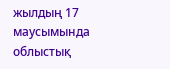жылдың 17 маусымында облыстық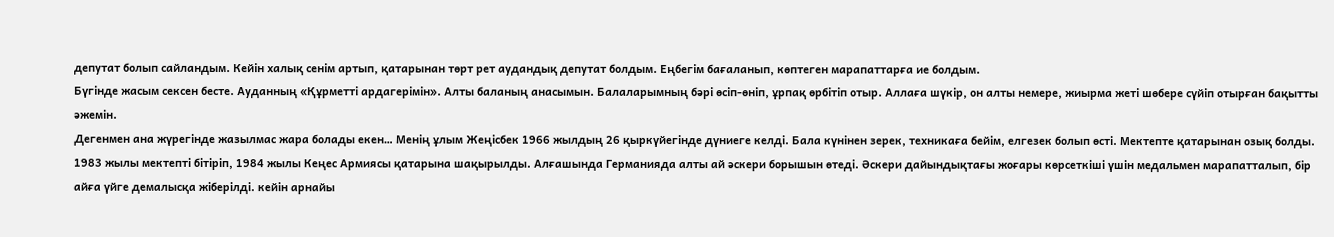депутат болып сайландым. Кейін халық сенім артып, қатарынан төрт рет аудандық депутат болдым. Еңбегім бағаланып, көптеген марапаттарға ие болдым.
Бүгінде жасым сексен бесте. Ауданның «Құрметті ардагерімін». Алты баланың анасымын. Балаларымның бәрі өсіп-өніп, ұрпақ өрбітіп отыр. Аллаға шүкір, он алты немере, жиырма жеті шөбере сүйіп отырған бақытты әжемін.
Дегенмен ана жүрегінде жазылмас жара болады екен… Менің ұлым Жеңісбек 1966 жылдың 26 қыркүйегінде дүниеге келді. Бала күнінен зерек, техникаға бейім, елгезек болып өсті. Мектепте қатарынан озық болды.
1983 жылы мектепті бітіріп, 1984 жылы Кеңес Армиясы қатарына шақырылды. Алғашында Германияда алты ай әскери борышын өтеді. Әскери дайындықтағы жоғары көрсеткіші үшін медальмен марапатталып, бір айға үйге демалысқа жіберілді. кейін арнайы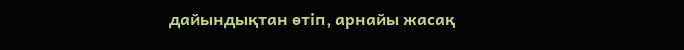дайындықтан өтіп, арнайы жасақ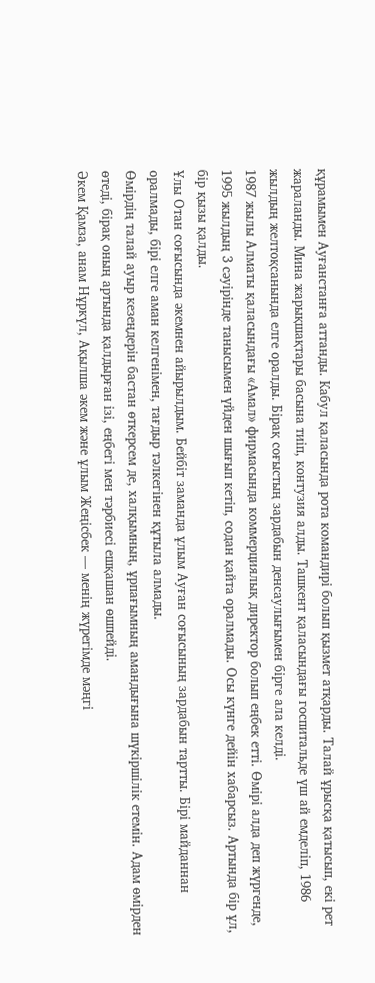құрамымен Ауғанстанға аттанды. Кабул қаласында рота командирі болып қызмет атқарды. Талай ұрысқа қатысып, екі рет жараланды. Мина жарықшақтары басына тиіп, контузия алды. Ташкент қаласындағы госпитальде үш ай емделіп, 1986 жылдың желтоқсанында елге оралды. Бірақ соғыстың зардабын денсаулығымен бірге ала келді.
1987 жылы Алматы қаласындағы «Амал» фирмасында коммерциялық директор болып еңбек етті. Өмірі алда деп жүргенде, 1995 жылдың 3 сәуірінде танысымен үйден шығып кетіп, содан қайта оралмады. Осы күнге дейін хабарсыз. Артында бір ұл, бір қызы қалды.
Ұлы Отан соғысында әкемнен айырылдым. Бейбіт заманда ұлым Ауған соғысының зардабын тартты. Бірі майданнан оралмады, бірі елге аман келгенімен, тағдыр тәлкегінен құтыла алмады.
Өмірдің талай ауыр кезеңдерін бастан өткерсем де, халқымның, ұрпағымның амандығына шүкіршілік етемін. Адам өмірден өтеді, бірақ оның артында қалдырған ізі, еңбегі мен тәрбиесі ешқашан өшпейді.
Әкем Қамза, анам Нұркүл, Ақылша әкем және ұлым Жеңісбек — менің жүрегімде мәңгі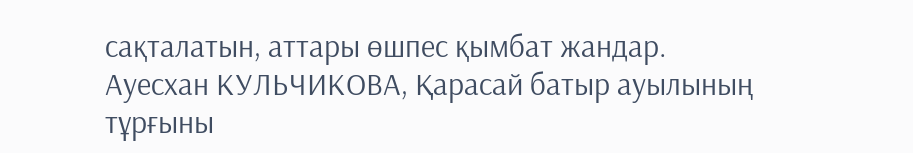сақталатын, аттары өшпес қымбат жандар.
Ауесхан КУЛЬЧИКОВА, Қарасай батыр ауылының тұрғыны